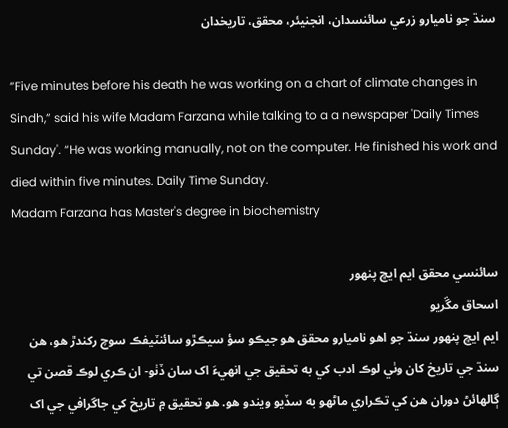سنڌ جو ناميارو زرعي سائنسدان، انجنيئر، محقق، تاريخدان

“Five minutes before his death he was working on a chart of climate changes in Sindh,” said his wife Madam Farzana while talking to a a newspaper 'Daily Times Sunday'. “He was working manually, not on the computer. He finished his work and died within five minutes. Daily Time Sunday.
Madam Farzana has Master's degree in biochemistry

سائنسي محقق ايم ايڇ پنهور
اسحاق مڱريو
ايم ايڇ پنهور سنڌ جو اهو ناميارو محقق هو جيڪو سؤ سيڪڙو سائنٽيفڪ سوچ رکندڙ هو، هن سنڌ جي تاريخ کان وٺي لوڪ ادب کي به تحقيق جي انهيءَ اک سان ڏٺو- ان ڪري لوڪ قصن تي ڳالهائڻ دوران هن کي تڪراري ماڻهو به سڏيو ويندو هو. هو تحقيق ۾ تاريخ کي جاگرافي جي اک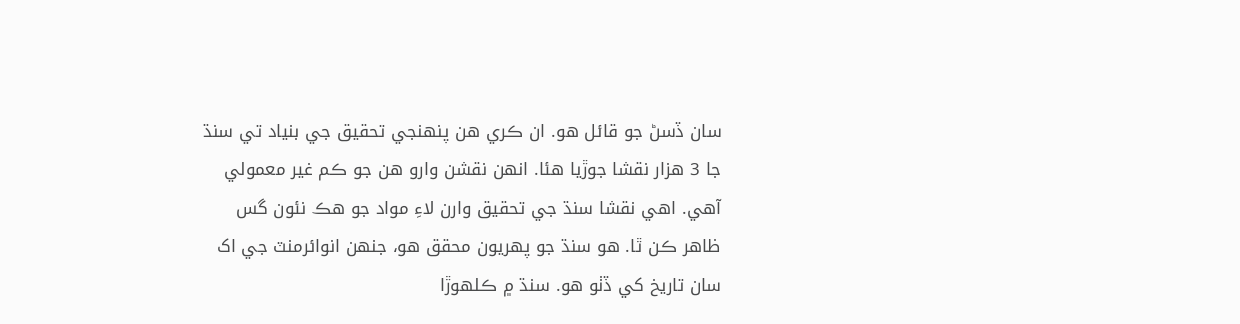سان ڏسڻ جو قائل هو. ان ڪري هن پنهنجي تحقيق جي بنياد تي سنڌ جا 3 هزار نقشا جوڙيا هئا. انهن نقشن وارو هن جو ڪم غير معمولي آهي. اهي نقشا سنڌ جي تحقيق وارن لاءِ مواد جو هڪ نئون گس ظاهر ڪن ٿا. هو سنڌ جو پهريون محقق هو، جنهن انوائرمنٽ جي اک سان تاريخ کي ڏٺو هو. سنڌ ۾ ڪلهوڙا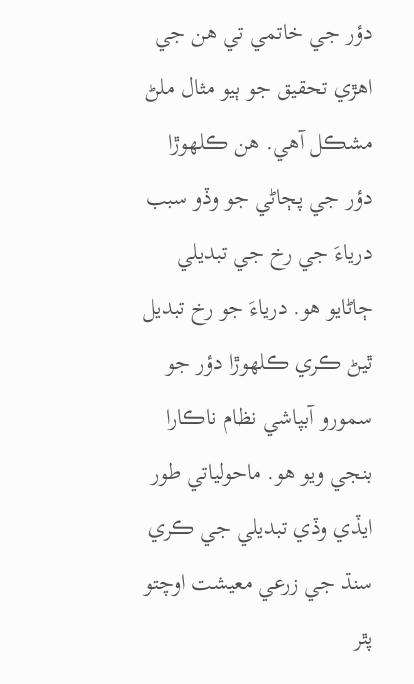دؤر جي خاتمي تي هن جي اهڙي تحقيق جو ٻيو مثال ملڻ مشڪل آهي. هن ڪلهوڙا دؤر جي پڄاڻي جو وڏو سبب درياءَ جي رخ جي تبديلي ڄاڻايو هو. درياءَ جو رخ تبديل ٿيڻ ڪري ڪلهوڙا دؤر جو سمورو آبپاشي نظام ناڪارا بنجي ويو هو. ماحولياتي طور ايڏي وڏي تبديلي جي ڪري سنڌ جي زرعي معيشت اوچتو پٿر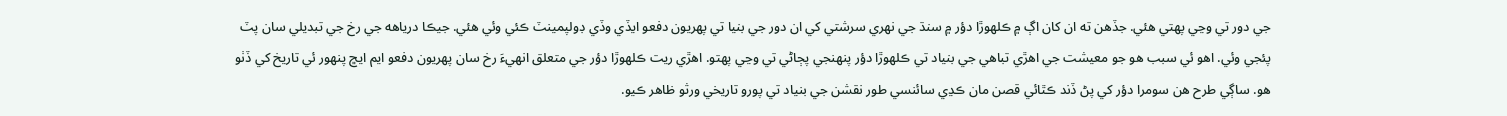جي دور تي وڃي پهتي هئي. جڏهن ته ان کان اڳ ۾ ڪلهوڙا دؤر ۾ سنڌ جي نهري سرشتي کي ان دور جي بنيا تي پهريون دفعو ايڏي وڏي ڊولپمينٽ ڪئي وئي هئي. جيڪا درياهه جي رخ جي تبديلي سان پٽ پئجي وئي. اهو ئي سبب هو جو معيشت جي اهڙي تباهي جي بنياد تي ڪلهوڙا دؤر پنهنجي پڄاڻي تي وڃي پهتو. اهڙي ريت ڪلهوڙا دؤر جي متعلق انهيءَ رخ سان پهريون دفعو ايم ايڇ پنهور ئي تاريخ کي ڏٺو هو. ساڳي طرح هن سومرا دؤر کي پڻ ڏند ڪٿائي قصن مان ڪڍي سائنسي طور نقشن جي بنياد تي پورو تاريخي ورثو ظاهر ڪيو.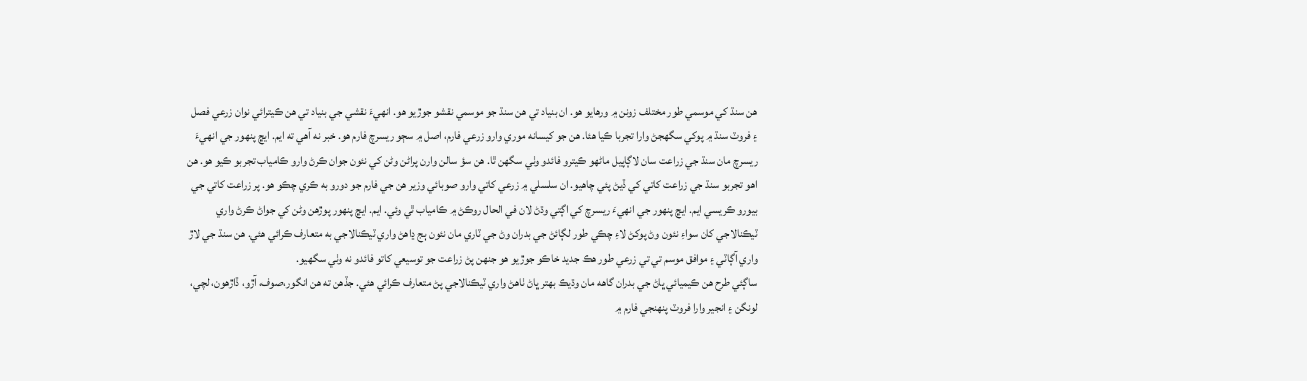هن سنڌ کي موسمي طور مختلف زونن ۾ ورهايو هو. ان بنياد تي هن سنڌ جو موسمي نقشو جوڙيو هو. انهيءَ نقشي جي بنياد تي هن ڪيترائي نوان زرعي فصل ۽ فروٽ سنڌ ۾ پوکي سگهجڻ وارا تجربا ڪيا هئا. هن جو کيسانه موري وارو زرعي فارم، اصل ۾ سڄو ريسرچ فارم هو. خبر نه آهي ته ايم. ايڇ پنهور جي انهيءَ ريسرچ مان سنڌ جي زراعت سان لاڳاپيل ماڻهو ڪيترو فائدو وٺي سگهن ٿا. هن سؤ سالن وارن پراڻن وڻن کي نئون جوان ڪرڻ وارو ڪامياب تجربو ڪيو هو. هن اهو تجربو سنڌ جي زراعت کاتي کي ڏيڻ پئي چاهيو. ان سلسلي ۾ زرعي کاتي وارو صوبائي وزير هن جي فارم جو دورو به ڪري چڪو هو. پر زراعت کاتي جي بيورو ڪريسي ايم. ايڇ پنهور جي انهيءَ ريسرچ کي اڳتي وڌڻ لان في الحال روڪڻ ۾ ڪامياب ٿي وئي. ايم. ايڇ پنهور پوڙهن وڻن کي جواڻ ڪرڻ واري ٽيڪنالاجي کان سواءِ نئون وڻ پوکڻ لاءِ چڪي طور لڳائڻ جي بدران وڻ جي ٽاري مان نئون ٻج ڍاهڻ واري ٽيڪنالاجي به متعارف ڪرائي هئي. هن سنڌ جي لاڙ واري آڳاٽي ۽ موافق موسم تي تي زرعي طور هڪ جديد خاڪو جوڙيو هو جنهن پڻ زراعت جو توسيعي کاتو فائدو نه وٺي سگهيو.
ساڳئي طرح هن ڪيميائي ڀاڻ جي بدران گاهه مان وڌيڪ بهتر ڀاڻ ٺاهڻ واري ٽيڪنالاجي پڻ متعارف ڪرائي هئي. جڏهن ته هن انگور،صوف، آڙو، ڏاڙهون، لچي، لونگن ۽ انجير وارا فروٽ پنهنجي فارم ۾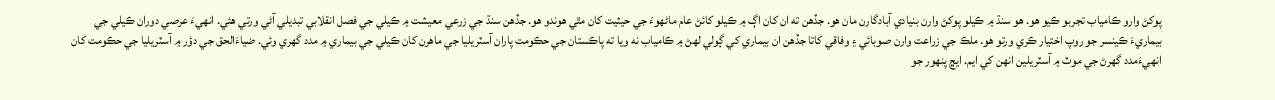پوکڻ وارو ڪامياب تجربو ڪيو هو. هو سنڌ ۾ ڪيلو پوکڻ وارن بنيادي آبادگارن مان هو. جڏهن ته ان کان اڳ ۾ ڪيلو کائڻ عام ماڻهوءَ جي حيثيت کان مٿي هوندو هو. جڏهن سنڌ جي زرعي معيشت ۾ ڪيلي جي فصل انقلابي تبديلي آڻي ورتي هئي. انهيءَ عرصي دوران ڪيلي جي بيماريءَ ڪينسر جو روپ اختيار ڪري ورتو هو. ملڪ جي زراعت وارن صوبائي ۽ وفاقي کاتا جڏهن ان بيماري کي ڳولي لهڻ ۾ ڪامياب نه ويا ته پاڪستان جي حڪومت پاران آسٽريليا جي ماهرن کان ڪيلي جي بيماري ۾ مدد گهري وئي. ضياءَالحق جي دؤر ۾ آسٽريليا جي حڪومت کان انهيءَمدد گهرڻ جي موٽ ۾ آسٽريلين انهن کي ايم. ايڇ پنهور جو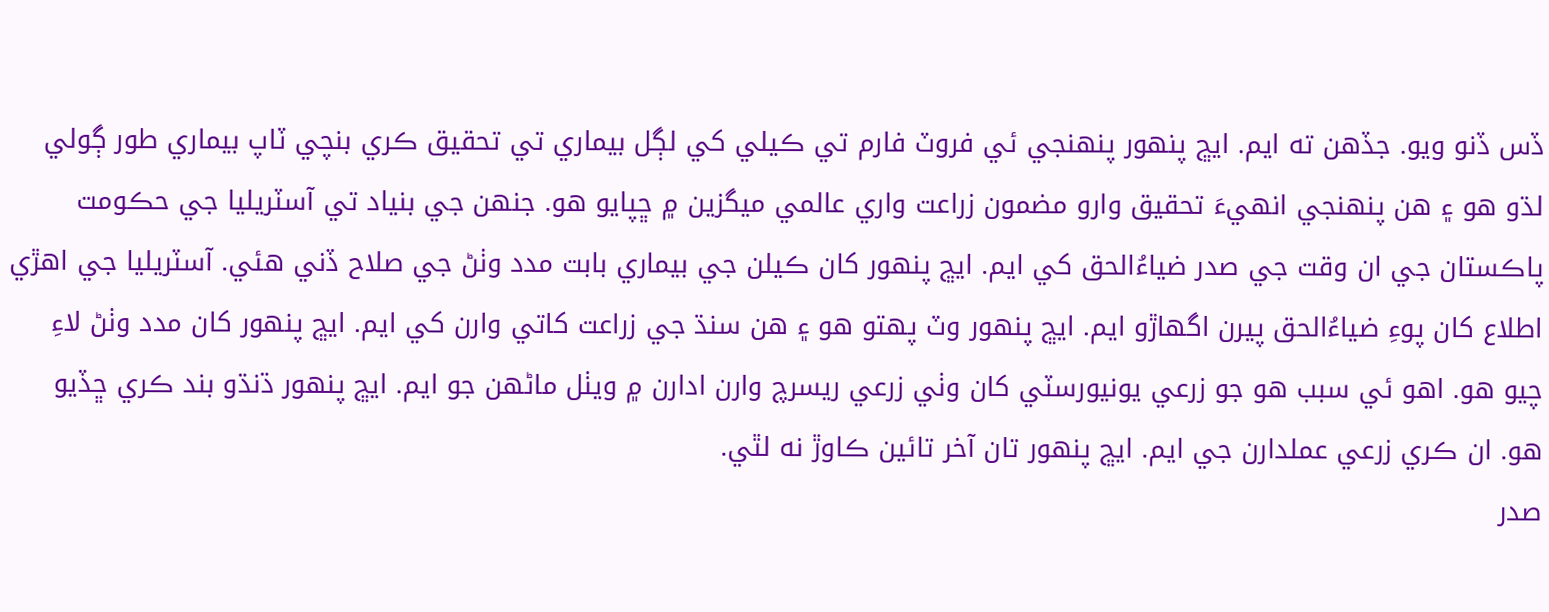ڏس ڏنو ويو. جڏهن ته ايم. ايڇ پنهور پنهنجي ئي فروٽ فارم تي ڪيلي کي لڳل بيماري تي تحقيق ڪري بنچي ٽاپ بيماري طور ڳولي لڌو هو ۽ هن پنهنجي انهيءَ تحقيق وارو مضمون زراعت واري عالمي ميگزين ۾ ڇپايو هو. جنهن جي بنياد تي آسٽريليا جي حڪومت پاڪستان جي ان وقت جي صدر ضياءُالحق کي ايم. ايڇ پنهور کان ڪيلن جي بيماري بابت مدد وٺڻ جي صلاح ڏني هئي. آسٽريليا جي اهڙي اطلاع کان پوءِ ضياءُالحق پيرن اگهاڙو ايم. ايڇ پنهور وٽ پهتو هو ۽ هن سنڌ جي زراعت کاتي وارن کي ايم. ايڇ پنهور کان مدد وٺڻ لاءِ چيو هو. اهو ئي سبب هو جو زرعي يونيورسٽي کان وٺي زرعي ريسرچ وارن ادارن ۾ ويٺل ماڻهن جو ايم. ايڇ پنهور ڌنڌو بند ڪري ڇڏيو هو. ان ڪري زرعي عملدارن جي ايم. ايڇ پنهور تان آخر تائين ڪاوڙ نه لٿي.
صدر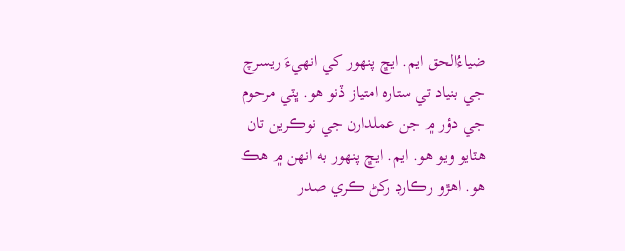ضياءُالحق ايم. ايڇ پنهور کي انهيءَ ريسرچ جي بنياد تي ستاره امتياز ڏنو هو. ڀٽي مرحوم جي دؤر ۾ جن عملدارن جي نوڪرين تان هٽايو ويو هو. ايم. ايڇ پنهور به انهن ۾ هڪ هو. اهڙو رڪارڊ رکڻ ڪري صدر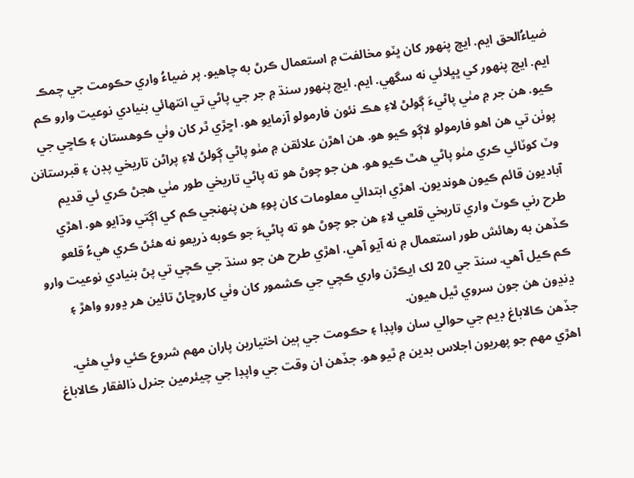ضياءُالحق ايم. ايڇ پنهور کان ڀٽو مخالفت ۾ استعمال ڪرڻ به چاهيو. پر ضياءُ واري حڪومت جي چمڪ ايم. ايڇ پنهور کي ڀڀلائي نه سگهي. ايم. ايڇ پنهور سنڌ ۾ جر جي پاڻي تي انتهائي بنيادي نوعيت وارو ڪم ڪيو. هن جر ۾ مٺي پاڻيءَ ڳولڻ لاءِ هڪ نئون فارمولو آزمايو هو. اڇڙي ٿر کان وٺي ڪوهستان ۽ ڪاڇي جي پوٺن تي هن اهو فارمولو لاڳو ڪيو هو. هن اهڙن علائقن ۾ مٺو پاڻي ڳولڻ لاءِ پراڻن تاريخي پڊن ۽ قبرستانن وٽ کوٽائي ڪري مٺو پاڻي هٿ ڪيو هو. هن جو چوڻ هو ته پاڻي تاريخي طور مٺي هجڻ ڪري ئي قديم آباديون قائم ڪيون هونديون. اهڙي ابتدائي معلومات کان پوءِ هن پنهنجي ڪم کي اڳتي وڌايو هو. اهڙي طرح رني ڪوٽ واري تاريخي قلعي لاءِ هن جو چوڻ هو ته پاڻيءَ جو ڪوبه ذريعو نه هئڻ ڪري هيءُ قلعو ڪڏهن به رهائش طور استعمال ۾ نه آيو آهي. اهڙي طرح هن جو سنڌ جي ڪچي تي پڻ بنيادي نوعيت وارو ڪم ڪيل آهي. سنڌ جي 20 لک ايڪڙن واري ڪچي جي ڪشمور کان وٺي کاروڇاڻ تائين هر ڍورو واهڙ ۽ ڍنڍون هن جون سروي ٿيل هيون.
جڏهن ڪالاباغ ڊيم جي حوالي سان واپڊا ۽ حڪومت جي ٻين اختيارين پاران مهم شروع ڪئي وئي هئي. اهڙي مهم جو پهريون اجلاس بدين ۾ ٿيو هو. جڏهن ان وقت جي واپڊا جي چيئرمين جنرل ذالفقار ڪالاباغ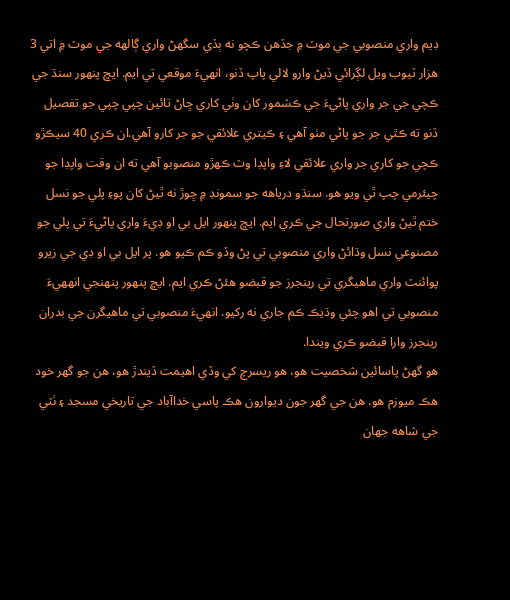ڊيم واري منصوبي جي موٽ ۾ جڏهن ڪچو نه ٻڏي سگهڻ واري ڳالهه جي موٽ ۾ اتي 3 هزار ٽيوب ويل لڳرائي ڏيڻ وارو لالي پاپ ڏنو، انهيءَ موقعي تي ايم. ايڇ پنهور سنڌ جي ڪچي جي جر واري پاڻيءَ جي ڪشمور کان وٺي کاري ڇاڻ تائين چپي چپي جو تفصيل ڏنو ته ڪٿي جر جو پاڻي مٺو آهي ۽ ڪيتري علائقي جو جر کارو آهي.ان ڪري 40 سيڪڙو ڪچي جو کاري جر واري علائقي لاءِ واپڊا وٽ ڪهڙو منصوبو آهي ته ان وقت واپڊا جو چيئرمي چپ ٿي ويو هو. سنڌو درياهه جو سمونڊ ۾ ڇوڙ نه ٿيڻ کان پوءِ پلي جو نسل ختم ٿيڻ واري صورتحال جي ڪري ايم. ايڇ پنهور ايل بي او ڊيءَ واري پاڻيءَ تي پلي جو مصنوعي نسل وڌائڻ واري منصوبي تي پڻ وڏو ڪم ڪيو هو. پر ايل بي او ڊي جي زيرو پوائنٽ واري ماهيگري تي رينجرز جو قبضو هئڻ ڪري ايم. ايڇ پنهور پنهنجي انههيءَ منصوبي تي اهو چئي وڌيڪ ڪم جاري نه رکيو. انهيءَ منصوبي تي ماهيگرن جي بدران رينجرز وارا قبضو ڪري ويندا.
هو گهڻ پاسائين شخصيت هو، هو ريسرچ کي وڏي اهيمت ڏيندڙ هو، هن جو گهر خود هڪ ميوزم هو. هن جي گهر جون ديوارون هڪ پاسي خداآباد جي تاريخي مسجد ۽ ٺٽي جي شاهه جهان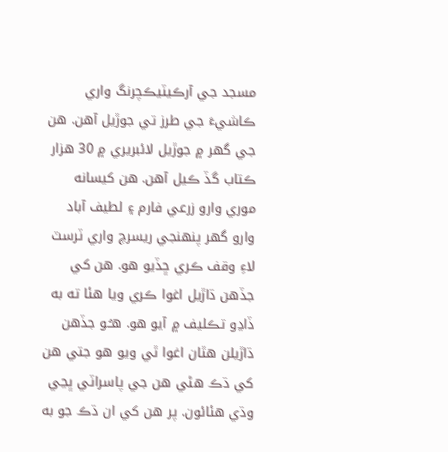مسجد جي آرڪيٽيڪچرنگ واري ڪاشيءَ جي طرز تي جوڙيل آهن. هن جي گهر ۾ جوڙيل لائبريري ۾ 30 هزار ڪتاب گڏ ڪيل آهن. هن کيسانه موري وارو زرعي فارم ۽ لطيف آباد وارو گهر پنهنجي ريسرچ واري ٽرسٽ لاءِ وقف ڪري ڇڏيو هو. هن کي جڏهن ڌاڙيل اغوا ڪري ويا هئا ته به ڏاڍو تڪليف ۾ آيو هو. هـُـو جڏهن ڌاڙيلن هٿان اغوا ٿي ويو هو جتي هن کي ڌڪ هڻي هن جي پاسراٽي ڀڃي وڌي هئائون. پر هن کي ان ڌڪ جو به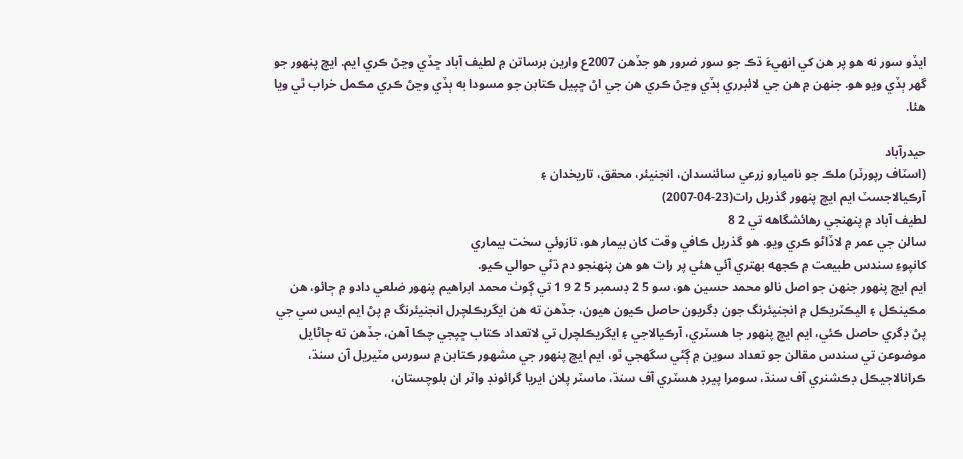ايڏو سور نه هو پر هن کي انهيءَ ڌڪ جو سور ضرور هو جڏهن 2007ع وارين برساتن ۾ لطيف آباد ڇڏي وڃڻ ڪري ايم. ايڇ پنهور جو گهر ٻڏي ويو هو. جنهن ۾ هن جي لائبرري ٻڏي وڃڻ ڪري هن جي اڻ ڇپيل ڪتابن جو مسودا به ٻڏي وڃڻ ڪري مڪمل خراب ٿي ويا هئا.

حيدرآباد
(اسٽاف رپورٽر) ملڪ جو ناميارو زرعي سائنسدان، انجنيئر، محقق، تاريخدان ۽
آرڪيالاجسٽ ايم ايڇ پنهور گذريل رات(23-04-2007)
لطيف آباد ۾ پنهنجي رهائشگاهه تي 2 8
سالن جي عمر ۾ لاڏاڻو ڪري ويو. هو گذريل ڪافي وقت کان بيمار هو، تازوئي سخت بيماري
کانپوءِ سندس طبيعت ۾ ڪجهه بهتري آئي هئي پر رات هو هن پنهنجو دم ڌڻي حوالي ڪيو.
ايم ايڇ پنهور جنهن جو اصل نالو محمد حسين هو، سو 5 2 ڊسمبر 5 2 9 1 تي ڳوٺ محمد ابراهيم پنهور ضلعي دادو ۾ ڄائو، هن مڪينڪل ۽ اليڪٽريڪل ۾ انجنيئرنگ جون ڊگريون حاصل ڪيون هيون، جڏهن ته هن ايگريڪلچرل انجنيئرنگ ۾ پڻ ايم ايس سي جي پڻ ڊگري حاصل ڪئي، ايم ايڇ پنهور جا هسٽري، آرڪيالاجي ۽ ايگريڪلچرل تي لاتعداد ڪتاب ڇپجي چڪا آهن، جڏهن ته ڄاڻايل موضوعن تي سندس مقالن جو تعداد سوين ۾ ڳڻي سگهجي ٿو، ايم ايڇ پنهور جي مشهور ڪتابن ۾ سورس مٽيريل آن سنڌ، ڪرانالاجيڪل ڊڪشنري آف سنڌ، سومرا پيرڊ هسٽري آف سنڌ، ماسٽر پلان ايريا گرائونڊ واٽر ان بلوچستان،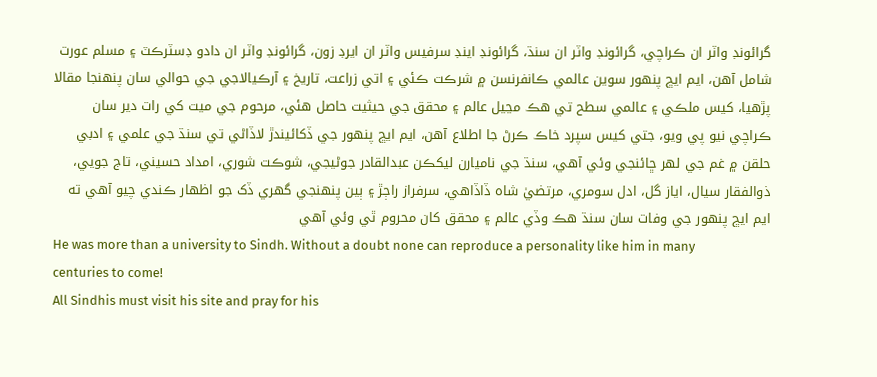گرائونڊ واٽر ان ڪراچي، گرائونڊ واٽر ان سنڌ، گرائونڊ اينڊ سرفيس واٽر ان ايرڊ زون، گرائونڊ واٽر ان دادو ڊسٽرڪٽ ۽ مسلم عورت شامل آهن، ايم ايڇ پنهور سوين عالمي ڪانفرنسن ۾ شرڪت ڪئي ۽ اتي زراعت، تاريخ ۽ آرڪيالاجي جي حوالي سان پنهنجا مقالا پڙهيا، کيس ملڪي ۽ عالمي سطح تي هڪ مڃيل عالم ۽ محقق جي حيثيت حاصل هئي، مرحوم جي ميت کي رات دير سان ڪراچي نيو پي ويو، جتي کيس سپرد خاڪ ڪرڻ جا اطلاع آهن، ايم ايڇ پنهور جي ڏکائيندڙ لاڏاڻي تي سنڌ جي علمي ۽ ادبي حلقن ۾ غم جي لهر ڇائنجي وئي آهي، سنڌ جي ناميارن ليکڪن عبدالقادر جوڻيجي، شوڪت شوري، امداد حسيني، تاج جويي، ذوالفقار سيال، اياز گل، ادل سومري، مرتضيٰ شاه ڏاڏاهي، سرفراز راڄڙ ۽ ٻين پنهنجي گهري ڏک جو اظهار ڪندي چيو آهي ته ايم ايڇ پنهور جي وفات سان سنڌ هڪ وڏي عالم ۽ محقق کان محروم ٿي وئي آهي
He was more than a university to Sindh. Without a doubt none can reproduce a personality like him in many centuries to come!
All Sindhis must visit his site and pray for his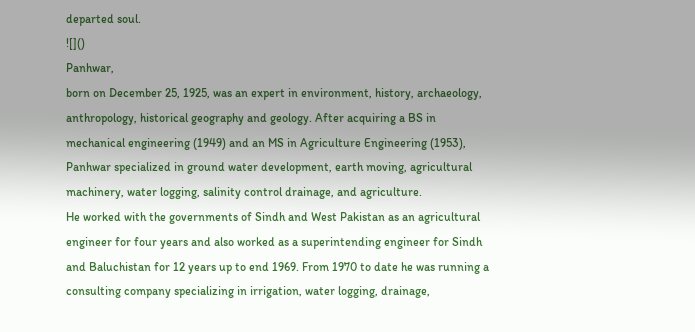departed soul.
![]()
Panhwar,
born on December 25, 1925, was an expert in environment, history, archaeology,
anthropology, historical geography and geology. After acquiring a BS in
mechanical engineering (1949) and an MS in Agriculture Engineering (1953),
Panhwar specialized in ground water development, earth moving, agricultural
machinery, water logging, salinity control drainage, and agriculture.
He worked with the governments of Sindh and West Pakistan as an agricultural
engineer for four years and also worked as a superintending engineer for Sindh
and Baluchistan for 12 years up to end 1969. From 1970 to date he was running a
consulting company specializing in irrigation, water logging, drainage,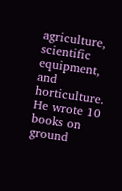agriculture, scientific equipment, and horticulture. He wrote 10 books on ground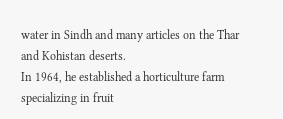water in Sindh and many articles on the Thar and Kohistan deserts.
In 1964, he established a horticulture farm specializing in fruit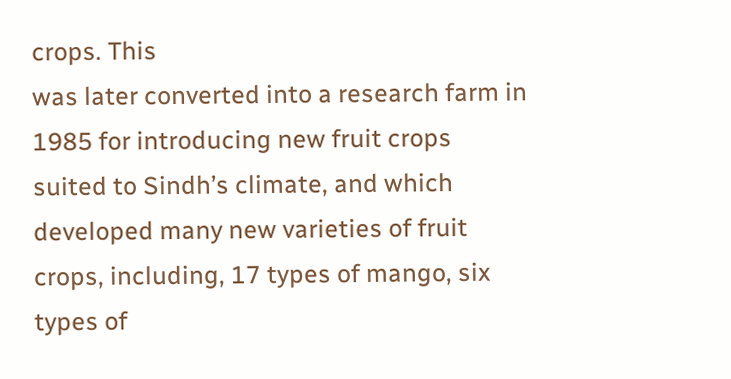crops. This
was later converted into a research farm in 1985 for introducing new fruit crops
suited to Sindh’s climate, and which developed many new varieties of fruit
crops, including, 17 types of mango, six types of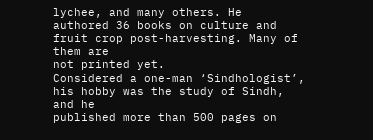lychee, and many others. He
authored 36 books on culture and fruit crop post-harvesting. Many of them are
not printed yet.
Considered a one-man ‘Sindhologist’, his hobby was the study of Sindh, and he
published more than 500 pages on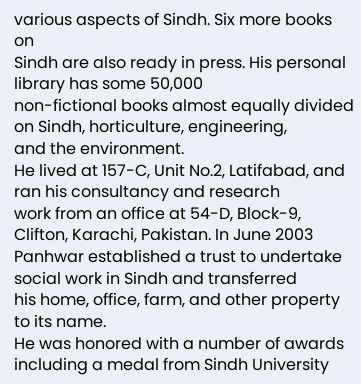various aspects of Sindh. Six more books on
Sindh are also ready in press. His personal library has some 50,000
non-fictional books almost equally divided on Sindh, horticulture, engineering,
and the environment.
He lived at 157-C, Unit No.2, Latifabad, and ran his consultancy and research
work from an office at 54-D, Block-9, Clifton, Karachi, Pakistan. In June 2003
Panhwar established a trust to undertake social work in Sindh and transferred
his home, office, farm, and other property to its name.
He was honored with a number of awards including a medal from Sindh University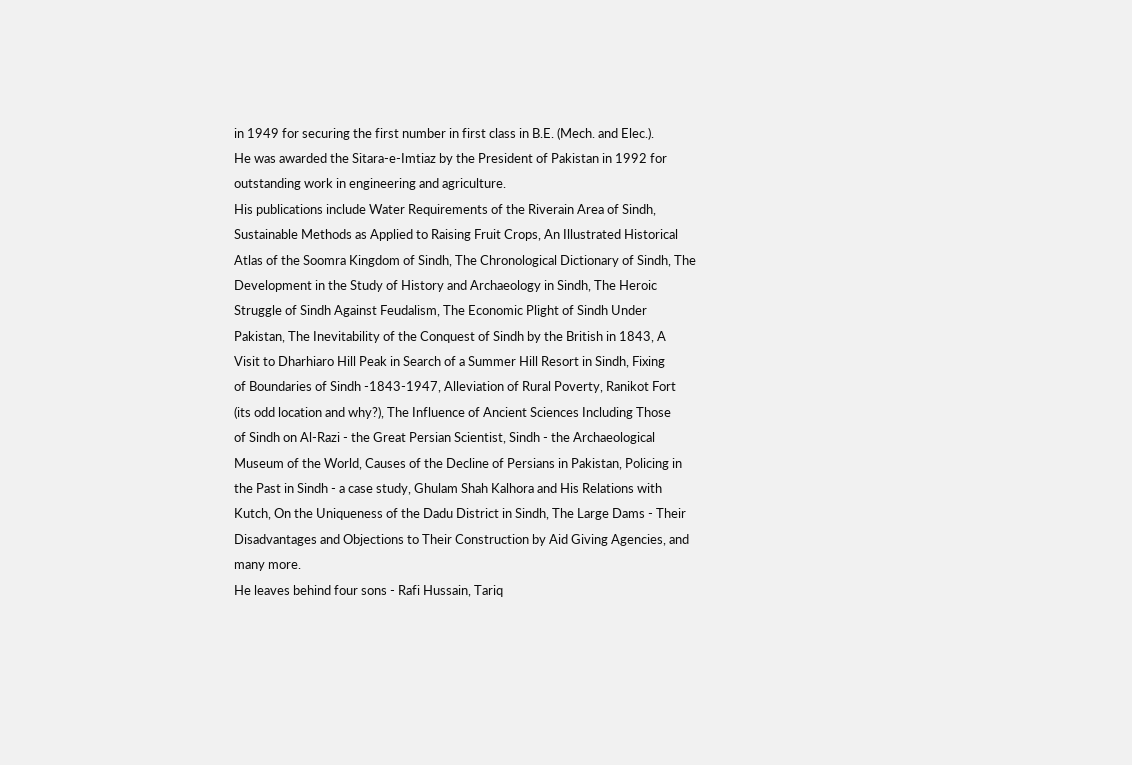in 1949 for securing the first number in first class in B.E. (Mech. and Elec.).
He was awarded the Sitara-e-Imtiaz by the President of Pakistan in 1992 for
outstanding work in engineering and agriculture.
His publications include Water Requirements of the Riverain Area of Sindh,
Sustainable Methods as Applied to Raising Fruit Crops, An Illustrated Historical
Atlas of the Soomra Kingdom of Sindh, The Chronological Dictionary of Sindh, The
Development in the Study of History and Archaeology in Sindh, The Heroic
Struggle of Sindh Against Feudalism, The Economic Plight of Sindh Under
Pakistan, The Inevitability of the Conquest of Sindh by the British in 1843, A
Visit to Dharhiaro Hill Peak in Search of a Summer Hill Resort in Sindh, Fixing
of Boundaries of Sindh -1843-1947, Alleviation of Rural Poverty, Ranikot Fort
(its odd location and why?), The Influence of Ancient Sciences Including Those
of Sindh on Al-Razi - the Great Persian Scientist, Sindh - the Archaeological
Museum of the World, Causes of the Decline of Persians in Pakistan, Policing in
the Past in Sindh - a case study, Ghulam Shah Kalhora and His Relations with
Kutch, On the Uniqueness of the Dadu District in Sindh, The Large Dams - Their
Disadvantages and Objections to Their Construction by Aid Giving Agencies, and
many more.
He leaves behind four sons - Rafi Hussain, Tariq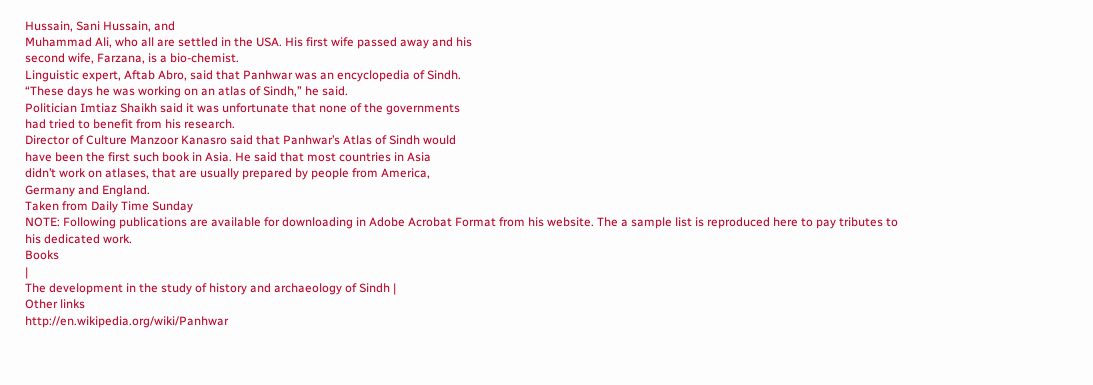Hussain, Sani Hussain, and
Muhammad Ali, who all are settled in the USA. His first wife passed away and his
second wife, Farzana, is a bio-chemist.
Linguistic expert, Aftab Abro, said that Panhwar was an encyclopedia of Sindh.
“These days he was working on an atlas of Sindh,” he said.
Politician Imtiaz Shaikh said it was unfortunate that none of the governments
had tried to benefit from his research.
Director of Culture Manzoor Kanasro said that Panhwar’s Atlas of Sindh would
have been the first such book in Asia. He said that most countries in Asia
didn’t work on atlases, that are usually prepared by people from America,
Germany and England.
Taken from Daily Time Sunday
NOTE: Following publications are available for downloading in Adobe Acrobat Format from his website. The a sample list is reproduced here to pay tributes to his dedicated work.
Books
|
The development in the study of history and archaeology of Sindh |
Other links
http://en.wikipedia.org/wiki/Panhwar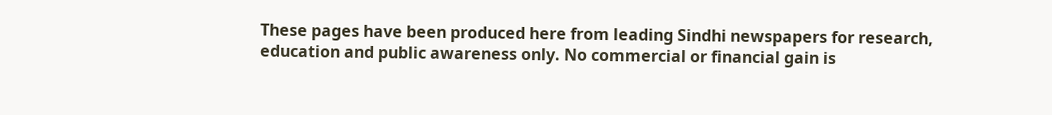These pages have been produced here from leading Sindhi newspapers for research, education and public awareness only. No commercial or financial gain is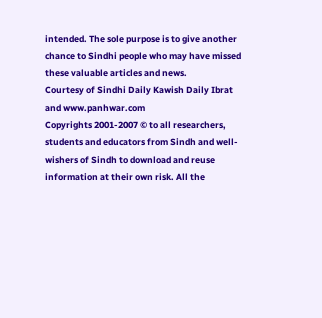intended. The sole purpose is to give another chance to Sindhi people who may have missed these valuable articles and news.
Courtesy of Sindhi Daily Kawish Daily Ibrat and www.panhwar.com
Copyrights 2001-2007 © to all researchers, students and educators from Sindh and well-wishers of Sindh to download and reuse information at their own risk. All the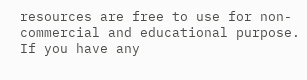resources are free to use for non-commercial and educational purpose. If you have any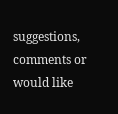suggestions, comments or would like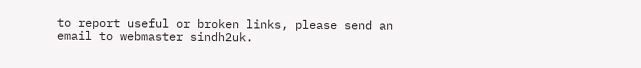to report useful or broken links, please send an email to webmaster sindh2uk.